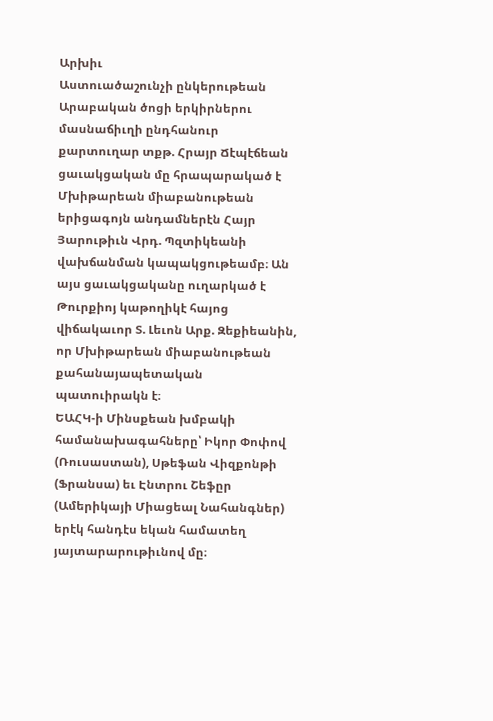Արխիւ
Աստուածաշունչի ընկերութեան Արաբական ծոցի երկիրներու մասնաճիւղի ընդհանուր քարտուղար տքթ. Հրայր Ճէպէճեան ցաւակցական մը հրապարակած է Մխիթարեան միաբանութեան երիցագոյն անդամներէն Հայր Յարութիւն Վրդ. Պզտիկեանի վախճանման կապակցութեամբ։ Ան այս ցաւակցականը ուղարկած է Թուրքիոյ կաթողիկէ հայոց վիճակաւոր Տ. Լեւոն Արք. Զեքիեանին, որ Մխիթարեան միաբանութեան քահանայապետական պատուիրակն է։
ԵԱՀԿ-ի Մինսքեան խմբակի համանախագահները՝ Իկոր Փոփով (Ռուսաստան), Սթեֆան Վիզքոնթի (Ֆրանսա) եւ Էնտրու Շեֆըր (Ամերիկայի Միացեալ Նահանգներ) երէկ հանդէս եկան համատեղ յայտարարութիւնով մը։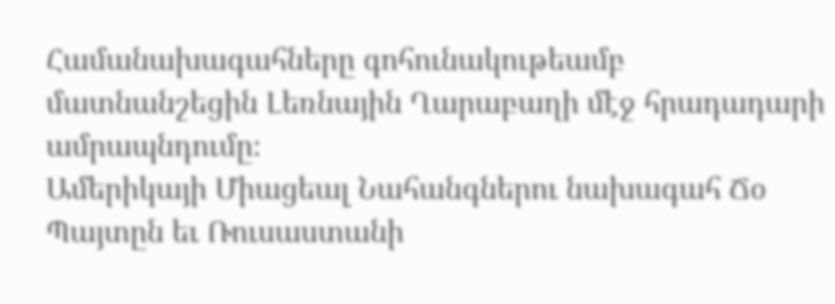Համանախագահները գոհունակութեամբ մատնանշեցին Լեռնային Ղարաբաղի մէջ հրադադարի ամրապնդումը։
Ամերիկայի Միացեալ Նահանգներու նախագահ Ճօ Պայտըն եւ Ռուսաստանի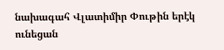նախագահ Վլատիմիր Փութին երէկ ունեցան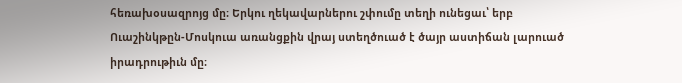հեռախօսազրոյց մը։ Երկու ղեկավարներու շփումը տեղի ունեցաւ՝ երբ Ուաշինկթըն-Մոսկուա առանցքին վրայ ստեղծուած է ծայր աստիճան լարուած իրադրութիւն մը։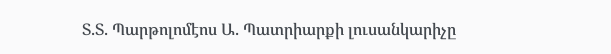Տ.Տ. Պարթոլոմէոս Ա. Պատրիարքի լուսանկարիչը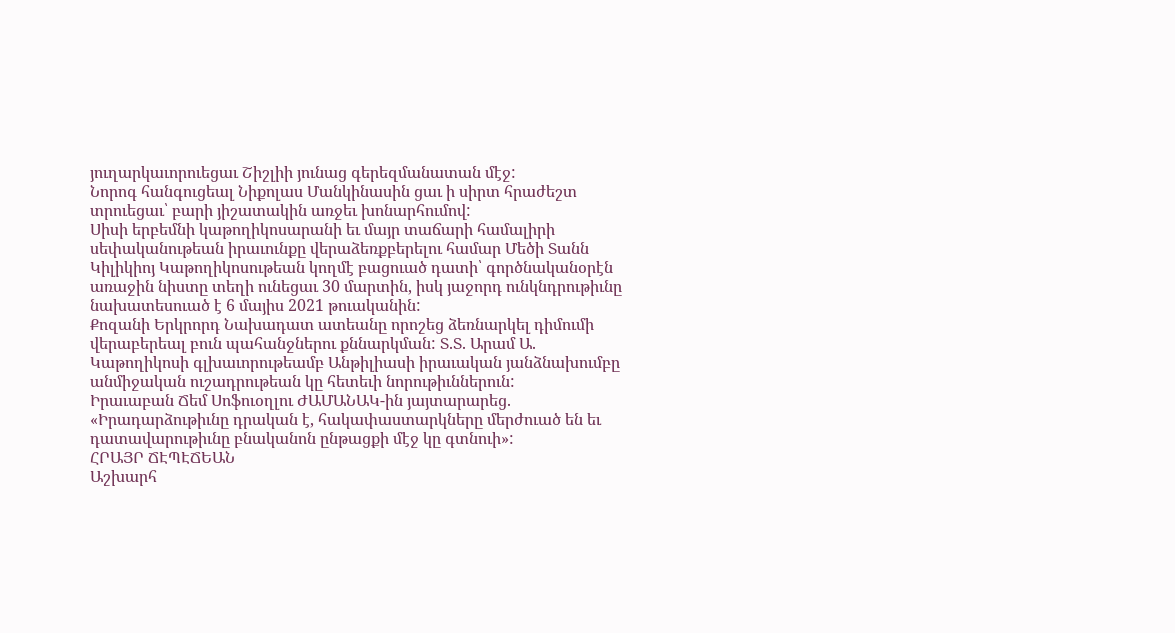յուղարկաւորուեցաւ Շիշլիի յունաց գերեզմանատան մէջ:
Նորոգ հանգուցեալ Նիքոլաս Մանկինասին ցաւ ի սիրտ հրաժեշտ տրուեցաւ՝ բարի յիշատակին առջեւ խոնարհումով:
Սիսի երբեմնի կաթողիկոսարանի եւ մայր տաճարի համալիրի սեփականութեան իրաւունքը վերաձեռքբերելու համար Մեծի Տանն Կիլիկիոյ Կաթողիկոսութեան կողմէ բացուած դատի՝ գործնականօրէն առաջին նիստը տեղի ունեցաւ 30 մարտին, իսկ յաջորդ ունկնդրութիւնը նախատեսուած է 6 մայիս 2021 թուականին:
Քոզանի Երկրորդ Նախադատ ատեանը որոշեց ձեռնարկել դիմումի վերաբերեալ բուն պահանջներու քննարկման: Տ.Տ. Արամ Ա. Կաթողիկոսի գլխաւորութեամբ Անթիլիասի իրաւական յանձնախումբը անմիջական ուշադրութեան կը հետեւի նորութիւններուն:
Իրաւաբան Ճեմ Սոֆուօղլու ԺԱՄԱՆԱԿ-ին յայտարարեց. «Իրադարձութիւնը դրական է, հակափաստարկները մերժուած են եւ դատավարութիւնը բնականոն ընթացքի մէջ կը գտնուի»:
ՀՐԱՅՐ ՃԷՊԷՃԵԱՆ
Աշխարհ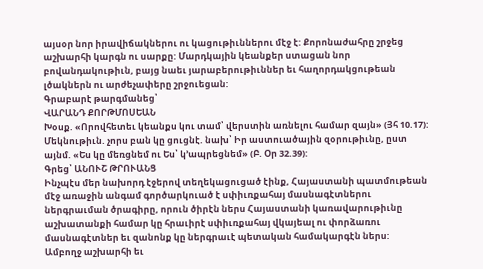այսօր նոր իրավիճակներու ու կացութիւններու մէջ է: Քորոնաժահրը շրջեց աշխարհի կարգն ու սարքը: Մարդկային կեանքեր ստացան նոր բովանդակութիւն, բայց նաեւ յարաբերութիւններ եւ հաղորդակցութեան լծակներն ու արժեչափերը շրջուեցան:
Գրաբարէ թարգմանեց՝
ՎԱՐԱՆԴ ՔՈՐԹՄՈՍԵԱՆ
Խօսք. «Որովհետեւ կեանքս կու տամ՝ վերստին առնելու համար զայն» (Յհ 10.17):
Մեկնութիւն. չորս բան կը ցուցնէ. նախ՝ Իր աստուածային զօրութիւնը, ըստ այնմ. «Ես կը մեռցնեմ ու Ես՝ կ՚ապրեցնեմ» (Բ. Օր 32.39):
Գրեց՝ ԱՆՈՒՇ ԹՐՈՒԱՆՑ
Ինչպէս մեր նախորդ էջերով տեղեկացուցած էինք, Հայաստանի պատմութեան մէջ առաջին անգամ գործարկուած է սփիւռքահայ մասնագէտներու ներգրաւման ծրագիրը, որուն ծիրէն ներս Հայաստանի կառավարութիւնը աշխատանքի համար կը հրաւիրէ սփիւռքահայ վկայեալ ու փորձառու մասնագէտներ եւ զանոնք կը ներգրաւէ պետական համակարգէն ներս:
Ամբողջ աշխարհի եւ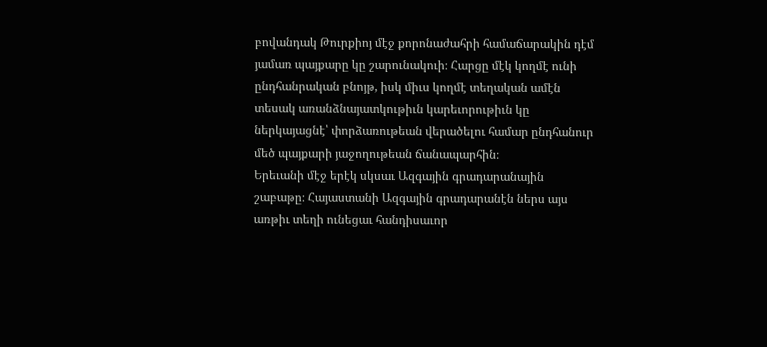բովանդակ Թուրքիոյ մէջ քորոնաժահրի համաճարակին դէմ յամառ պայքարը կը շարունակուի։ Հարցը մէկ կողմէ ունի ընդհանրական բնոյթ, իսկ միւս կողմէ տեղական ամէն տեսակ առանձնայատկութիւն կարեւորութիւն կը ներկայացնէ՝ փորձառութեան վերածելու համար ընդհանուր մեծ պայքարի յաջողութեան ճանապարհին։
Երեւանի մէջ երէկ սկսաւ Ազգային գրադարանային շաբաթը։ Հայաստանի Ազգային գրադարանէն ներս այս առթիւ տեղի ունեցաւ հանդիսաւոր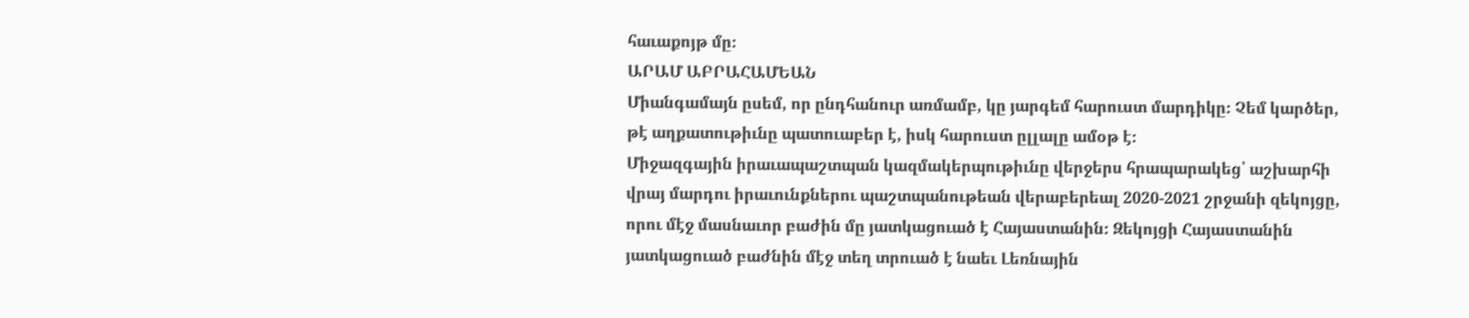հաւաքոյթ մը։
ԱՐԱՄ ԱԲՐԱՀԱՄԵԱՆ
Միանգամայն ըսեմ, որ ընդհանուր առմամբ, կը յարգեմ հարուստ մարդիկը։ Չեմ կարծեր, թէ աղքատութիւնը պատուաբեր է, իսկ հարուստ ըլլալը ամօթ է։
Միջազգային իրաւապաշտպան կազմակերպութիւնը վերջերս հրապարակեց՝ աշխարհի վրայ մարդու իրաւունքներու պաշտպանութեան վերաբերեալ 2020-2021 շրջանի զեկոյցը, որու մէջ մասնաւոր բաժին մը յատկացուած է Հայաստանին։ Զեկոյցի Հայաստանին յատկացուած բաժնին մէջ տեղ տրուած է նաեւ Լեռնային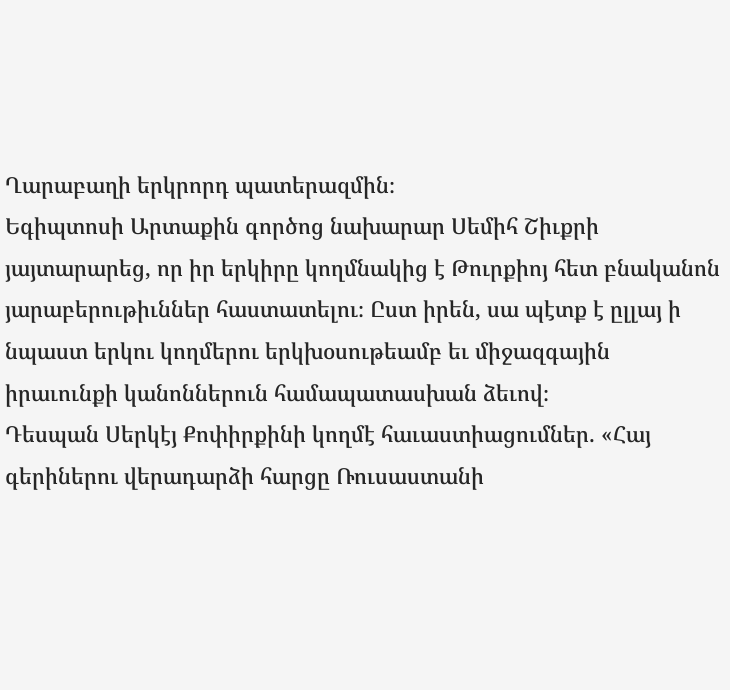Ղարաբաղի երկրորդ պատերազմին։
Եգիպտոսի Արտաքին գործոց նախարար Սեմիհ Շիւքրի յայտարարեց, որ իր երկիրը կողմնակից է Թուրքիոյ հետ բնականոն յարաբերութիւններ հաստատելու։ Ըստ իրեն, սա պէտք է ըլլայ ի նպաստ երկու կողմերու երկխօսութեամբ եւ միջազգային իրաւունքի կանոններուն համապատասխան ձեւով։
Դեսպան Սերկէյ Քոփիրքինի կողմէ հաւաստիացումներ. «Հայ գերիներու վերադարձի հարցը Ռուսաստանի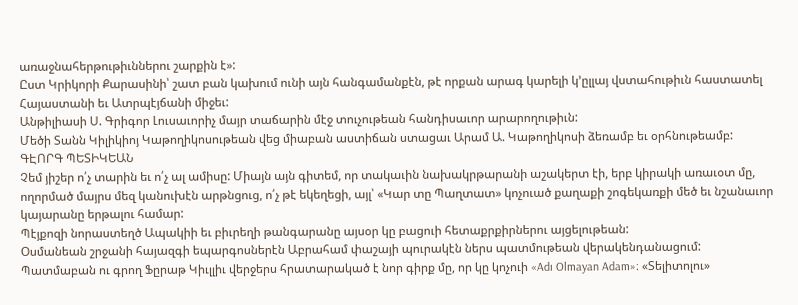առաջնահերթութիւններու շարքին է»:
Ըստ Կրիկորի Քարասինի՝ շատ բան կախում ունի այն հանգամանքէն, թէ որքան արագ կարելի կ՚ըլլայ վստահութիւն հաստատել Հայաստանի եւ Ատրպէյճանի միջեւ:
Անթիլիասի Ս. Գրիգոր Լուսաւորիչ մայր տաճարին մէջ տուչութեան հանդիսաւոր արարողութիւն:
Մեծի Տանն Կիլիկիոյ Կաթողիկոսութեան վեց միաբան աստիճան ստացաւ Արամ Ա. Կաթողիկոսի ձեռամբ եւ օրհնութեամբ:
ԳԷՈՐԳ ՊԵՏԻԿԵԱՆ
Չեմ յիշեր ո՛չ տարին եւ ո՛չ ալ ամիսը: Միայն այն գիտեմ, որ տակաւին նախակրթարանի աշակերտ էի, երբ կիրակի առաւօտ մը, ողորմած մայրս մեզ կանուխէն արթնցուց, ո՛չ թէ եկեղեցի, այլ՝ «Կար տը Պաղտատ» կոչուած քաղաքի շոգեկառքի մեծ եւ նշանաւոր կայարանը երթալու համար:
Պէյքոզի նորաստեղծ Ապակիի եւ բիւրեղի թանգարանը այսօր կը բացուի հետաքրքիրներու այցելութեան:
Օսմանեան շրջանի հայազգի եպարգոսներէն Աբրահամ փաշայի պուրակէն ներս պատմութեան վերակենդանացում:
Պատմաբան ու գրող Ֆըրաթ Կիւլլիւ վերջերս հրատարակած է նոր գիրք մը, որ կը կոչուի «Adı Olmayan Adam»։ «Տելիտոլու»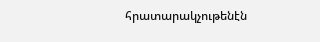հրատարակչութենէն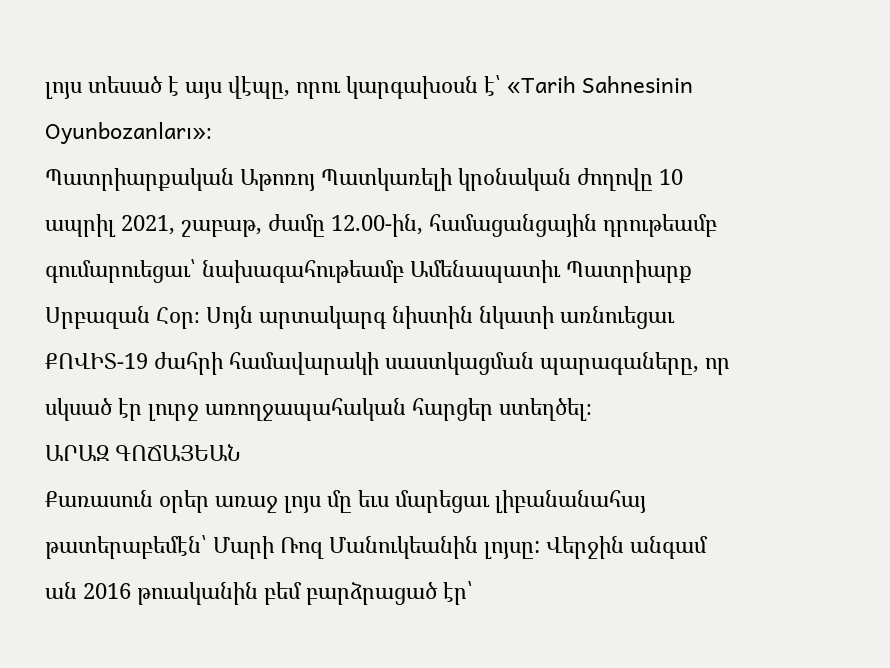լոյս տեսած է այս վէպը, որու կարգախօսն է՝ «Tarih Sahnesinin Oyunbozanları»։
Պատրիարքական Աթոռոյ Պատկառելի կրօնական ժողովը 10 ապրիլ 2021, շաբաթ, ժամը 12.00-ին, համացանցային դրութեամբ գումարուեցաւ՝ նախագահութեամբ Ամենապատիւ Պատրիարք Սրբազան Հօր։ Սոյն արտակարգ նիստին նկատի առնուեցաւ ՔՈՎԻՏ-19 ժահրի համավարակի սաստկացման պարագաները, որ սկսած էր լուրջ առողջապահական հարցեր ստեղծել։
ԱՐԱԶ ԳՈՃԱՅԵԱՆ
Քառասուն օրեր առաջ լոյս մը եւս մարեցաւ լիբանանահայ թատերաբեմէն՝ Մարի Ռոզ Մանուկեանին լոյսը: Վերջին անգամ ան 2016 թուականին բեմ բարձրացած էր՝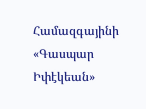Համազգայինի «Գասպար Իփէկեան»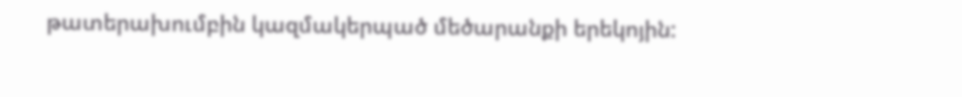թատերախումբին կազմակերպած մեծարանքի երեկոյին: